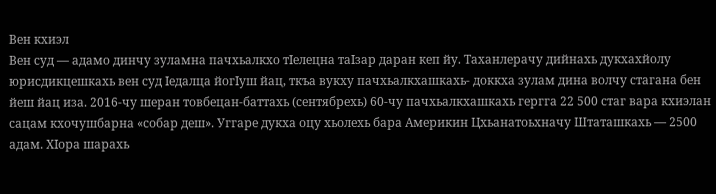Вен кхиэл
Вен суд — адамо динчу зуламна пачхьалкхо тӀелецна таӀзар даран кеп йу. Таханлерачу дийнахь дукхахйолу юрисдикцешкахь вен суд Ӏедалца йогӀуш йац, ткъа вукху пачхьалкхашкахь- доккха зулам дина волчу стагана бен йеш йац иза. 2016-чу шеран товбецан-баттахь (сентябрехь) 60-чу пачхьалкхашкахь гергга 22 500 стаг вара кхиэлан сацам кхочушбарна «собар деш». Уггаре дукха оцу хьолехь бара Америкин Цхьанатоьхначу Штаташкахь — 2500 адам. ХӀора шарахь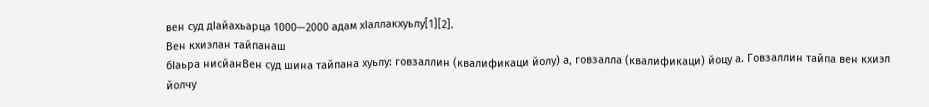вен суд дӀайахьарца 1000—2000 адам хӀаллакхуьлу[1][2].
Вен кхиэлан тайпанаш
бӀаьра нисйанВен суд шина тайпана хуьлу: говзаллин (квалификаци йолу) а, говзалла (квалификаци) йоцу а. Говзаллин тайпа вен кхиэл йолчу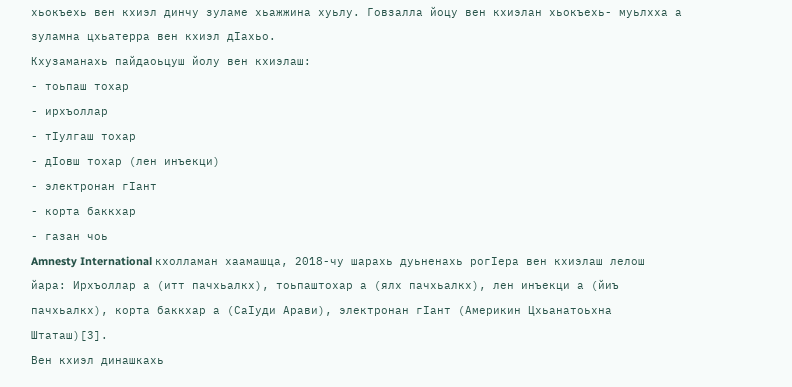хьокъехь вен кхиэл динчу зуламе хьажжина хуьлу. Говзалла йоцу вен кхиэлан хьокъехь- муьлхха а зуламна цхьатерра вен кхиэл дӀахьо.
Кхузаманахь пайдаоьцуш йолу вен кхиэлаш:
- тоьпаш тохар
- ирхъоллар
- тӀулгаш тохар
- дӀовш тохар (лен инъекци)
- электронан гӀант
- корта баккхар
- газан чоь
Amnesty International кхолламан хаамашца, 2018-чу шарахь дуьненахь рогӀера вен кхиэлаш лелош йара: Ирхъоллар а (итт пачхьалкх), тоьпаштохар а (ялх пачхьалкх), лен инъекци а (йиъ пачхьалкх), корта баккхар а (СаӀуди Арави), электронан гӀант (Америкин Цхьанатоьхна Штаташ)[3].
Вен кхиэл динашкахь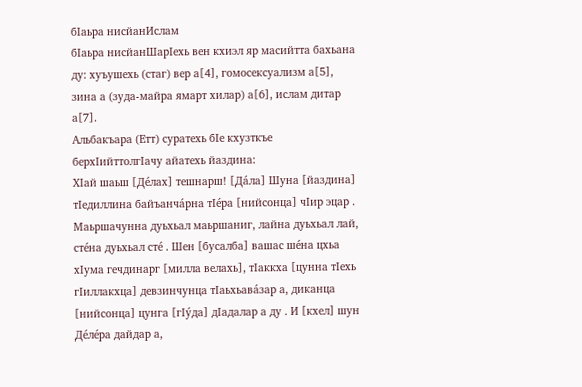бӀаьра нисйанИслам
бӀаьра нисйанШарӀехь вен кхиэл яр масийтта бахьана ду: хуъушехь (стаг) вер а[4], гомосексуализм а[5], зина а (зуда-майра ямарт хилар) а[6], ислам дитар а[7].
Альбакъара (Етт) суратехь бӀе кхузткъе берхӀийттолгӀачу айатехь йаздина:
ХӀай шаьш [Дéлах] тешнарш! [Дáла] Шуна [йаздина] тӀедиллина байъанчáрна тӀéра [нийсонца] чӀир эцар . Маьршачунна дуьхьал маьршаниг, лайна дуьхьал лай, стéна дуьхьал стé . Шен [бусалба] вашас шéна цхьа хӀума гечдинарг [милла велахь], тӀаккха [цунна тӀехь гӀиллакхца] девзинчунца тӀаьхьавáзар а, диканца [нийсонца] цунга [гӀýда] дӀадалар а ду . И [кхел] шун Дéлéра дайдар а,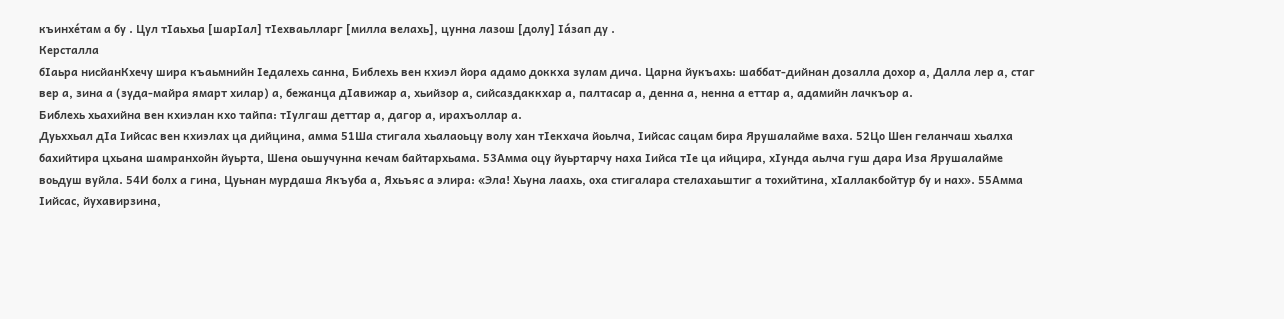къинхéтам а бу . Цул тӀаьхьа [шарӀал] тӀехваьлларг [милла велахь], цунна лазош [долу] Ӏáзап ду .
Керсталла
бӀаьра нисйанКхечу шира къаьмнийн Ӏедалехь санна, Библехь вен кхиэл йора адамо доккха зулам дича. Царна йукъахь: шаббат-дийнан дозалла дохор а, Далла лер а, стаг вер а, зина а (зуда-майра ямарт хилар) а, бежанца дӀавижар а, хьийзор а, сийсаздаккхар а, палтасар а, денна а, ненна а еттар а, адамийн лачкъор а.
Библехь хьахийна вен кхиэлан кхо тайпа: тӀулгаш деттар а, дагор а, ирахъоллар а.
Дуьххьал дӀа Ӏийсас вен кхиэлах ца дийцина, амма 51Ша стигала хьалаоьцу волу хан тІекхача йоьлча, Іийсас сацам бира Ярушалайме ваха. 52Цо Шен геланчаш хьалха бахийтира цхьана шамранхойн йуьрта, Шена оьшучунна кечам байтархьама. 53Амма оцу йуьртарчу наха Іийса тІе ца ийцира, хӀунда аьлча гуш дара Иза Ярушалайме воьдуш вуйла. 54И болх а гина, Цуьнан мурдаша Якъуба а, Яхьъяс а элира: «Эла! Хьуна лаахь, оха стигалара стелахаьштиг а тохийтина, хӀаллакбойтур бу и нах». 55Амма Іийсас, йухавирзина,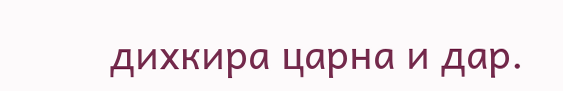дихкира царна и дар.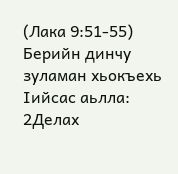(Лака 9:51-55)
Берийн динчу зуламан хьокъехь Ӏийсас аьлла:
2Делах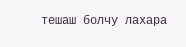тешаш болчу лахара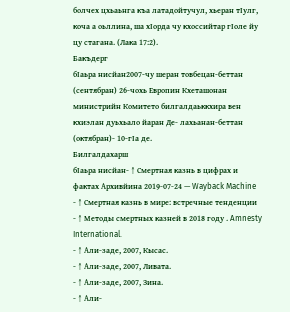болчех цхьаьнга къа латадойтучул, хьеран тІулг, коча а оьллина, ша хӀорда чу кхоссийтар гІоле йу цу стагана. (Лака 17:2).
Бакъдерг
бӀаьра нисйан2007-чу шеран товбецан-беттан (сентябран) 26-чохь Европин Кхеташонан министрийн Комитето билгалдаьккхира вен кхиэлан дуьхьало йаран Де- лахьанан-беттан (октябран)- 10-гӀа де.
Билгалдахарш
бӀаьра нисйан- ↑ Смертная казнь в цифрах и фактах Архивйина 2019-07-24 — Wayback Machine
- ↑ Смертная казнь в мире: встречные тенденции
- ↑ Методы смертных казней в 2018 году . Amnesty International.
- ↑ Али-заде, 2007, Кысас.
- ↑ Али-заде, 2007, Ливата.
- ↑ Али-заде, 2007, Зина.
- ↑ Али-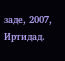заде, 2007, Иртидад.